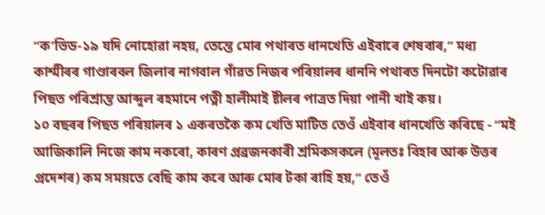“ক’ভিড-১৯ যদি নোহোৱা নহয়, তেন্তে মোৰ পথাৰত ধানখেতি এইবাৰে শেষবাৰ,” মধ্য কাশ্মীৰৰ গাণ্ডাৰবল জিলাৰ নাগবাল গাঁৱত নিজৰ পৰিয়ালৰ ধাননি পথাৰত দিনটো কটোৱাৰ পিছত পৰিশ্ৰান্ত আব্দুল ৰহমানে পত্নী হালীমাই ষ্টীলৰ পাত্ৰত দিয়া পানী খাই কয়।
১০ বছৰৰ পিছত পৰিয়ালৰ ১ একৰতকৈ কম খেতি মাটিত তেওঁ এইবাৰ ধানখেতি কৰিছে - “মই আজিকালি নিজে কাম নকৰো, কাৰণ প্ৰব্ৰজনকাৰী শ্ৰমিকসকলে (মূলতঃ বিহাৰ আৰু উত্তৰ প্ৰদেশৰ) কম সময়তে বেছি কাম কৰে আৰু মোৰ টকা ৰাহি হয়,” তেওঁ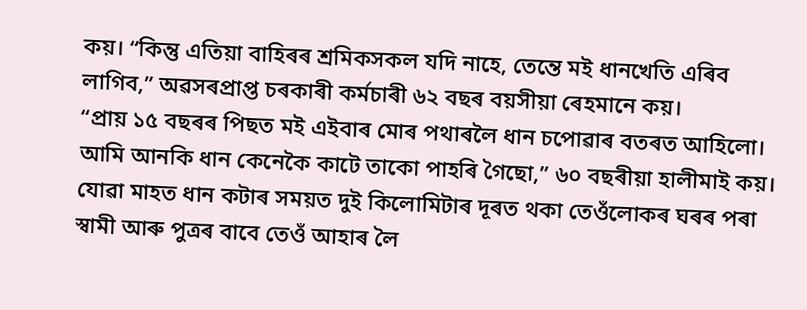কয়। “কিন্তু এতিয়া বাহিৰৰ শ্ৰমিকসকল যদি নাহে, তেন্তে মই ধানখেতি এৰিব লাগিব,” অৱসৰপ্ৰাপ্ত চৰকাৰী কৰ্মচাৰী ৬২ বছৰ বয়সীয়া ৰেহমানে কয়।
“প্ৰায় ১৫ বছৰৰ পিছত মই এইবাৰ মোৰ পথাৰলৈ ধান চপোৱাৰ বতৰত আহিলো। আমি আনকি ধান কেনেকৈ কাটে তাকো পাহৰি গৈছো,” ৬০ বছৰীয়া হালীমাই কয়। যোৱা মাহত ধান কটাৰ সময়ত দুই কিলোমিটাৰ দূৰত থকা তেওঁলোকৰ ঘৰৰ পৰা স্বামী আৰু পুত্ৰৰ বাবে তেওঁ আহাৰ লৈ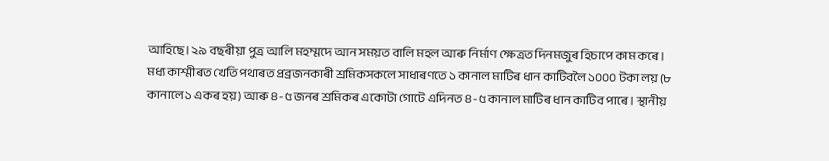আহিছে। ২৯ বছৰীয়া পুত্ৰ আলি মহম্মদে আন সময়ত বালি মহল আৰু নিৰ্মাণ ক্ষেত্ৰত দিনমজুৰ হিচাপে কাম কৰে।
মধ্য কাশ্মীৰত খেতি পথাৰত প্ৰব্ৰজনকাৰী শ্ৰমিকসকলে সাধাৰণতে ১ কানাল মাটিৰ ধান কাটিবলৈ ১০০০ টকা লয় (৮ কানালে ১ একৰ হয়) আৰু ৪-৫ জনৰ শ্ৰমিকৰ একোটা গোটে এদিনত ৪-৫ কানাল মাটিৰ ধান কাটিব পাৰে। স্থানীয়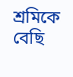শ্ৰমিকে বেছি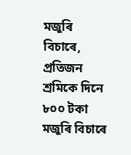মজুৰি বিচাৰে, প্ৰতিজন শ্ৰমিকে দিনে ৮০০ টকা মজুৰি বিচাৰে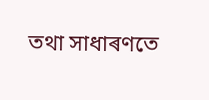তথা সাধাৰণতে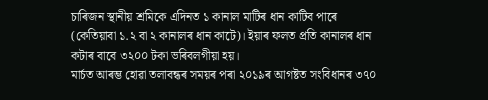চাৰিজন স্থানীয় শ্ৰমিকে এদিনত ১ কানাল মাটিৰ ধান কাটিব পাৰে (কেতিয়াবা ১.২ বা ২ কানালৰ ধান কাটে)। ইয়াৰ ফলত প্ৰতি কানালৰ ধান কটাৰ বাবে ৩২০০ টকা ভৰিবলগীয়া হয়।
মাৰ্চত আৰম্ভ হোৱা তলাবন্ধৰ সময়ৰ পৰা ২০১৯ৰ আগষ্টত সংবিধানৰ ৩৭০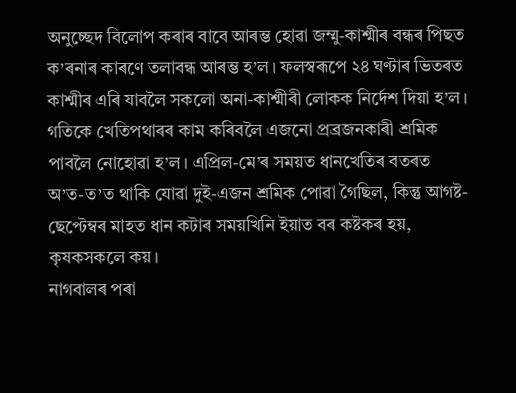অনুচ্ছেদ বিলোপ কৰাৰ বাবে আৰম্ভ হোৱা জম্মু-কাশ্মীৰ বন্ধৰ পিছত ক’ৰনাৰ কাৰণে তলাবন্ধ আৰম্ভ হ’ল। ফলস্বৰূপে ২৪ ঘণ্টাৰ ভিতৰত কাশ্মীৰ এৰি যাবলৈ সকলো অনা-কাশ্মীৰী লোকক নিৰ্দেশ দিয়া হ’ল। গতিকে খেতিপথাৰৰ কাম কৰিবলৈ এজনো প্ৰব্ৰজনকাৰী শ্ৰমিক পাবলৈ নোহোৱা হ’ল। এপ্ৰিল-মে’ৰ সময়ত ধানখেতিৰ বতৰত অ’ত-ত’ত থাকি যোৱা দুই-এজন শ্ৰমিক পোৱা গৈছিল, কিন্তু আগষ্ট-ছেপ্টেম্বৰ মাহত ধান কটাৰ সময়খিনি ইয়াত বৰ কষ্টকৰ হয়, কৃষকসকলে কয়।
নাগবালৰ পৰা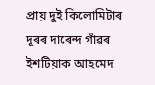প্ৰায় দুই কিলোমিটাৰ দূৰৰ দাৰেন্দ গাঁৱৰ ইশটিয়াক আহমেদ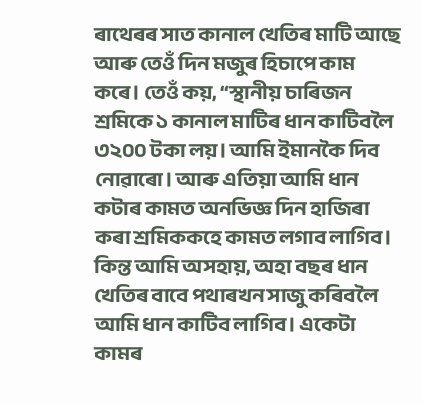ৰাথেৰৰ সাত কানাল খেতিৰ মাটি আছে আৰু তেওঁ দিন মজুৰ হিচাপে কাম কৰে। তেওঁ কয়, “স্থানীয় চাৰিজন শ্ৰমিকে ১ কানাল মাটিৰ ধান কাটিবলৈ ৩২০০ টকা লয়। আমি ইমানকৈ দিব নোৱাৰো। আৰু এতিয়া আমি ধান কটাৰ কামত অনভিজ্ঞ দিন হাজিৰা কৰা শ্ৰমিককহে কামত লগাব লাগিব। কিন্ত আমি অসহায়, অহা বছৰ ধান খেতিৰ বাবে পথাৰখন সাজু কৰিবলৈ আমি ধান কাটিব লাগিব। একেটা কামৰ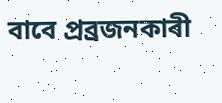বাবে প্ৰব্ৰজনকাৰী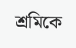শ্ৰমিকে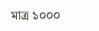মাত্ৰ ১০০০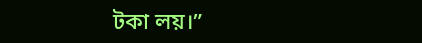টকা লয়।”